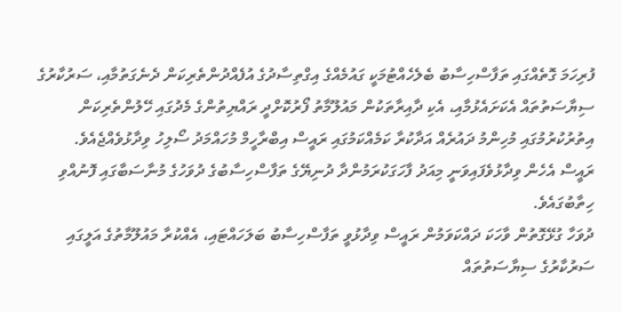ފުރިހަމަ ގޮތެއްގައި ތަފާސްހިސާބު ބެލެހެއްޓުމަކީ ގައުމެއްގެ އިގްތިސާދުގެ އުފެއްދުންތެރިކަން ދެނެގަތުމާއި، ސަރުކާރުގެ ސިޔާސަތުތައް އެކަށައެޅުމާއި، އެކި ދާއިރާތަކުން މައުލޫމާތު ފޯރުކޮށްދީ ރައްޔިތުންގެ މެދުގައި ހޭލުންތެރިކަން އިތުރުކުރުމުގައި މުހިންމު ދައުރެއް އަދާކުރާ ކަމެއްކަމުގައި ރައީސް އިބްރާހީމް މުހައްމަދު ސޯލިހު ވިދާޅުވެއްޖެއެވެ.
ރައީސް އެހެން ވިދާޅުވެފައިވަނީ މިއަދު ފާހަގަކުރަމުންދާ ދުނިޔޭގެ ތަފާސްހިސާބުގެ ދުވަހުގެ މުނާސަބާގައި ފޮނުއްވި ހިތާބުގައެވެ.
ދުވަހާ ގުޅޭގޮތުން ވާހަކަ ދައްކަވަމުން ރައީސް ވިދާޅުވީ ތަފާސްހިސާބު ބަލަހައްޓައި، އެއްކުރާ މައުލޫމާތުގެ އަލީގައި ސަރުކާރުގެ ސިޔާސަތުތައް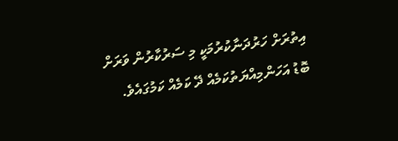އިތުރަށް ހަރުދަނާކުރުމަކީ މި ސަރުކާރުން ވަރަށް ބޮޑު އަހަންމިއްޔަތުކަމެއް ދޭ ކަމެއް ކަމުގައެވެ.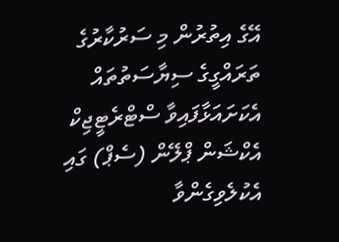އޭގެ އިތުރުން މި ސަރުކާރުގެ ތަރައްގީގެ ސިޔާސަތުތައް އެކަށައަޅާފައިވާ ސްޓްރެޓީޖިކް އެކްޝަން ޕްލޭން (ސެޕް) ގައި އެކުލެވިގެންވާ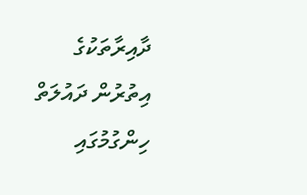ދާއިރާތަކުގެ އިތުރުން ދައުލަތް ހިންގުމުގައި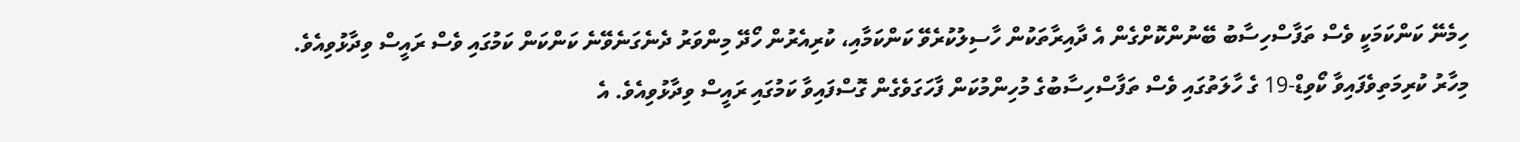ހިމެނޭ ކަންކަމަކީ ވެސް ތަފާސްހިސާބު ބޭނުންކޮށްގެން އެ ދާއިރާތަކުން ހާސިލުކުރެވޭ ކަންކަމާއި، ކުރިއެރުން ހޯދޭ މިންވަރު ދެނެގަނެވޭނެ ކަންކަން ކަމުގައި ވެސް ރައީސް ވިދާޅުވިއެވެ.
މިހާރު ކުރިމަތިވެފައިވާ ކޯވިޑް-19 ގެ ހާލަތުގައި ވެސް ތަފާސްހިސާބުގެ މުހިންމުކަން ފާހަގަވެގެން ގޮސްފައިވާ ކަމުގައި ރައީސް ވިދާޅުވިއެވެ. އެ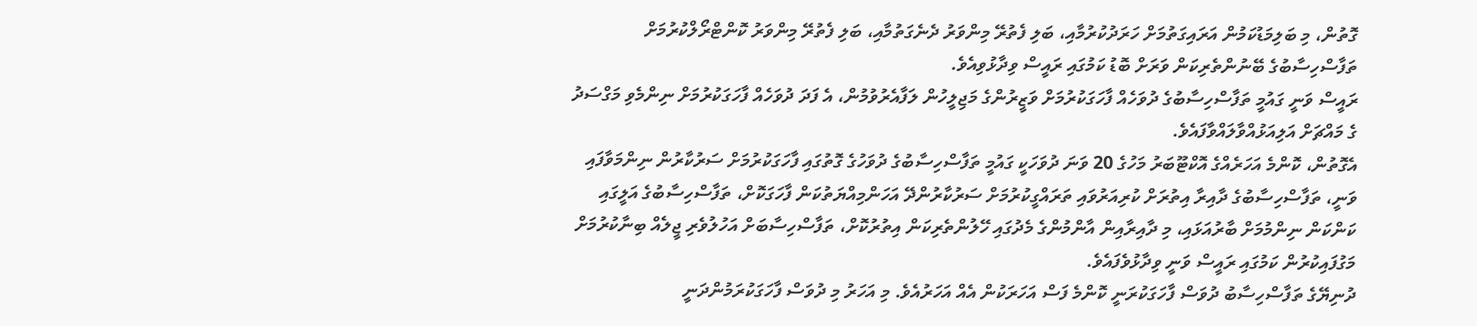ގޮތުން، މި ބަލިމަޑުކަމުން އަރައިގަތުމަށް ހަރަދުކުރުމާއި، ބަލި ފެތުރޭ މިންވަރު ދެނެގަތުމާއި، ބަލި ފެތުރޭ މިންވަރު ކޮންޓްރޯލްކުރުމަށް ތަފާސްހިސާބުގެ ބޭނުންތެރިކަން ވަރަށް ބޮޑު ކަމުގައި ރައީސް ވިދާޅުވިއެވެ.
ރައީސް ވަނީ ގައުމީ ތަފާސްހިސާބުގެ ދުވަހެއް ފާހަގަކުރުމަށް ވަޒީރުންގެ މަޖިލީހުން ލަފާއެރުވުމުން، އެ ފަދަ ދުވަހެއް ފާހަގަކުރުމަށް ނިންމެވި މަގްސަދު ގެ މައްޗަށް އަލިއަޅުއްވާލައްވާފައެވެ.
އެގޮތުން، ކޮންމެ އަހަރެއްގެ އޮކްޓޫބަރު މަހުގެ 20 ވަނަ ދުވަހަކީ ގައުމީ ތަފާސްހިސާބުގެ ދުވަހުގެ ގޮތުގައި ފާހަގަކުރުމަށް ސަރުކާރުން ނިންމަވާފައި ވަނީ، ތަފާސްހިސާބުގެ ދާއިރާ އިތުރަށް ކުރިއަރުވައި ތަރައްގީކުރުމަށް ސަރުކާރުންދޭ އަހަންމިއްޔަތުކަން ފާހަގަކޮށް، ތަފާސްހިސާބުގެ އަލީގައި ކަންކަން ނިންމުމަށް ބާރުއަޅައި، މި ދާއިރާއިން އާންމުންގެ މެދުގައި ހޭލުންތެރިކަން އިތުރުކޮށް، ތަފާސްހިސާބަށް އަހުލުވެރި ޖީލެއް ބިނާކުރުމަށް މަގުފައިކުރުން ކަމުގައި ރައީސް ވަނީ ވިދާޅުވެފައެވެ.
ދުނިޔޭގެ ތަފާސްހިސާބު ދުވަސް ފާހަގަކުރަނީ ކޮންމެ ފަސް އަހަރަކުން އެއް އަހަރުއެވެ. މި އަހަރު މި ދުވަސް ފާހަގަކުރަމުންދަނީ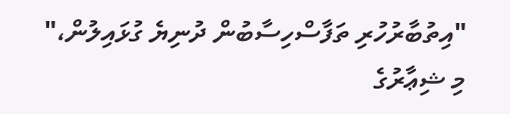"އިތުބާރުހުރި ތަފާސްހިސާބުން ދުނިޔެ ގުޅައިލުން،" މި ޝިޢާރުގެ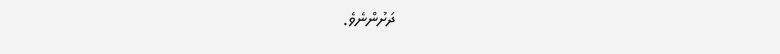ދަށުންނެވެ.